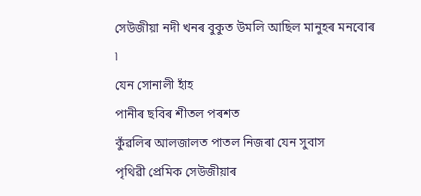সেউজীয়া নদী খনৰ বুকুত উমলি আছিল মানুহৰ মনবোৰ ৷
যেন সোনালী হাঁহ
পানীৰ ছবিৰ শীতল পৰশত
কুঁৱলিৰ আলজালত পাতল নিজৰা যেন সুবাস
পৃথিৱী প্ৰেমিক সেউজীয়াৰ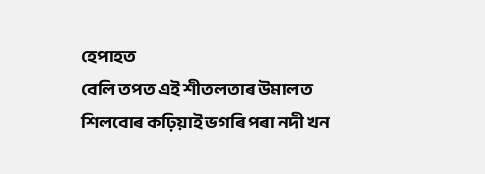হেপাহত
বেলি তপত এই শীতলতাৰ উমালত
শিলবোৰ কঢ়িয়াই ভগৰি পৰা নদী খন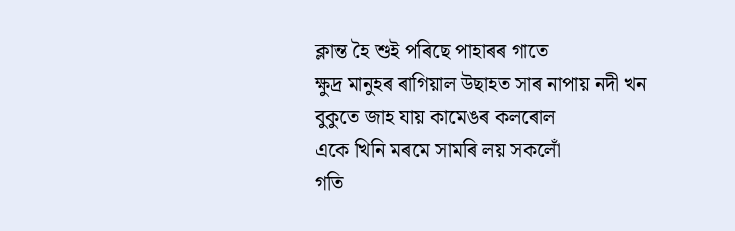ক্লান্ত হৈ শুই পৰিছে পাহাৰৰ গাতে
ক্ষুদ্ৰ মানুহৰ ৰাগিয়াল উছাহত সাৰ নাপায় নদী খন
বুকুতে জাহ যায় কামেঙৰ কলৰোল
একে খিনি মৰমে সামৰি লয় সকলোঁ
গতি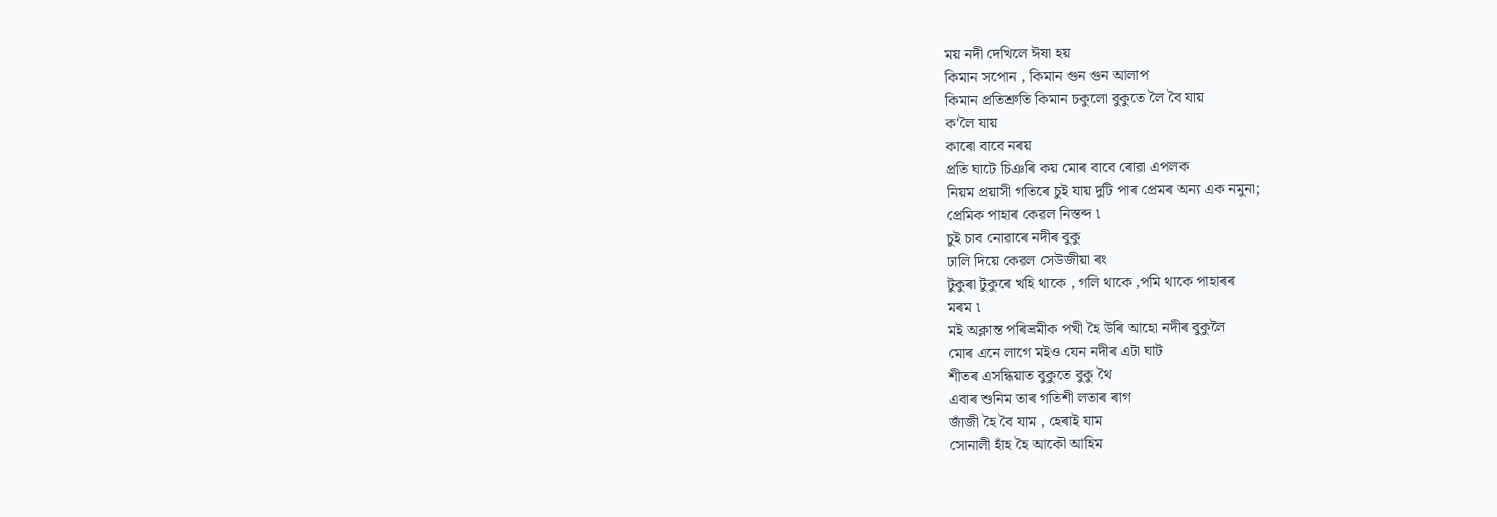ময় নদী দেখিলে ঈষা হয়
কিমান সপোন , কিমান গুন গুন আলাপ
কিমান প্ৰতিশ্ৰুতি কিমান চকুলো বুকুতে লৈ বৈ যায়
ক'লৈ যায়
কাৰো বাবে নৰয়
প্ৰতি ঘাটে চিঞৰি কয় মোৰ বাবে ৰোৱা এপলক
নিয়ম প্ৰয়াসী গতিৰে চুই যায় দুটি পাৰ প্ৰেমৰ অন্য এক নমুনা;
প্ৰেমিক পাহাৰ কেৱল নিস্তব্দ ৷
চুই চাব নোৱাৰে নদীৰ বুকু
ঢালি দিয়ে কেৱল সেউজীয়া ৰং
টুকুৰা টুকুৰে খহি থাকে , গলি থাকে ,পমি থাকে পাহাৰৰ
মৰম ৷
মই অক্লান্ত পৰিভ্ৰমীক পখী হৈ উৰি আহো নদীৰ বুকুলৈ
মোৰ এনে লাগে মইও যেন নদীৰ এটা ঘাট
শীতৰ এসন্ধিয়াত বুকুতে বুকু থৈ
এবাৰ শুনিম তাৰ গতিশী লতাৰ ৰাগ
জাঁজী হৈ বৈ যাম , হেৰাই যাম
সোনালী হাঁহ হৈ আকৌ আহিম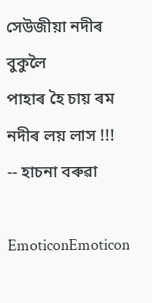সেউজীয়া নদীৰ বুকুলৈ
পাহাৰ হৈ চায় ৰম নদীৰ লয় লাস !!!
-- হাচনা বৰুৱা

EmoticonEmoticon